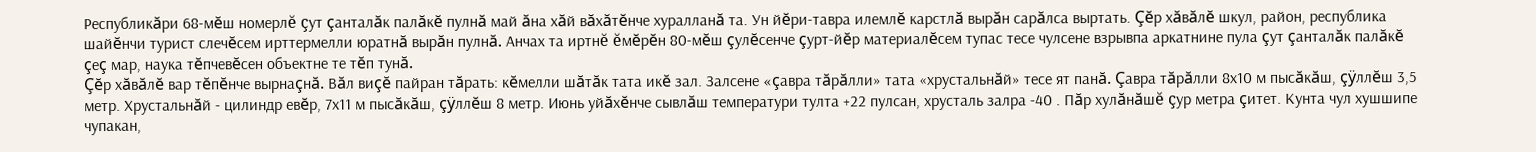Республикăри 68-мĕш номерлĕ çут çанталăк палăкĕ пулнă май ăна хăй вăхăтĕнче хуралланă та. Ун йĕри-тавра илемлĕ карстлă вырăн сарăлса выртать. Çĕр хăвăлĕ шкул, район, республика шайĕнчи турист слечĕсем ирттермелли юратнă вырăн пулнă. Анчах та иртнĕ ĕмĕрĕн 80-мĕш çулĕсенче çурт-йĕр материалĕсем тупас тесе чулсене взрывпа аркатнине пула çут çанталăк палăкĕ çеç мар, наука тĕпчевĕсен объектне те тĕп тунă.
Çĕр хăвăлĕ вар тĕпĕнче вырнаçнă. Вăл виçĕ пайран тăрать: кĕмелли шăтăк тата икĕ зал. Залсене «çавра тăрăлли» тата «хрустальнăй» тесе ят панă. Çавра тăрăлли 8х10 м пысăкăш, çÿллĕш 3,5 метр. Хрустальнăй - цилиндр евĕр, 7х11 м пысăкăш, çÿллĕш 8 метр. Июнь уйăхĕнче сывлăш температури тулта +22 пулсан, хрусталь залра -40 . Пăр хулăнăшĕ çур метра çитет. Кунта чул хушшипе чупакан,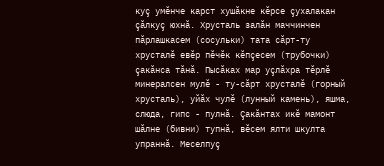куç умĕнче карст хушăкне кĕрсе çухалакан çăлкуç юхнă. Хрусталь залăн маччинчен пăрлашкасем (сосульки) тата сăрт-ту хрусталĕ евĕр пĕчĕк кĕпçесем (трубочки) çакăнса тăнă. Пысăках мар уçлăхра тĕрлĕ минералсен мулĕ - ту-сăрт хрусталĕ (горный хрусталь), уйăх чулĕ (лунный камень), яшма, слюда, гипс - пулнă. Çакăнтах икĕ мамонт шăлне (бивни) тупнă, вĕсем ялти шкулта упраннă. Меселпуç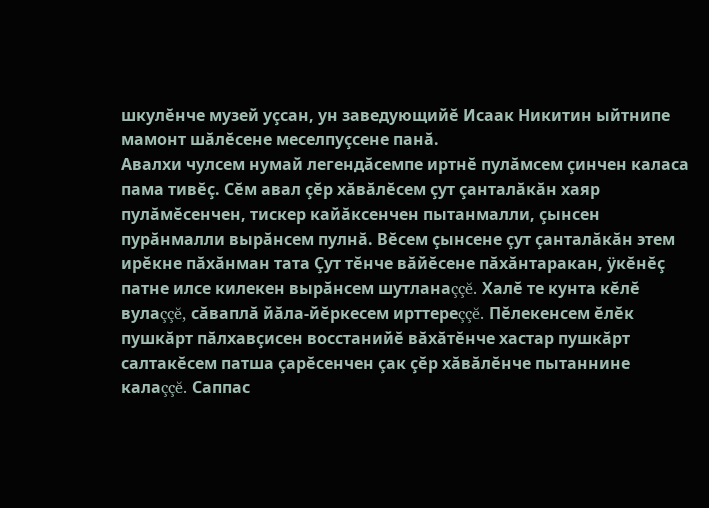шкулĕнче музей уçсан, ун заведующийĕ Исаак Никитин ыйтнипе мамонт шăлĕсене меселпуçсене панă.
Авалхи чулсем нумай легендăсемпе иртнĕ пулăмсем çинчен каласа пама тивĕç. Сĕм авал çĕр хăвăлĕсем çут çанталăкăн хаяр пулăмĕсенчен, тискер кайăксенчен пытанмалли, çынсен пурăнмалли вырăнсем пулнă. Вĕсем çынсене çут çанталăкăн этем ирĕкне пăхăнман тата Çут тĕнче вăйĕсене пăхăнтаракан, ÿкĕнĕç патне илсе килекен вырăнсем шутланаççĕ. Халĕ те кунта кĕлĕ вулаççĕ, сăваплă йăла-йĕркесем ирттереççĕ. Пĕлекенсем ĕлĕк пушкăрт пăлхавçисен восстанийĕ вăхăтĕнче хастар пушкăрт салтакĕсем патша çарĕсенчен çак çĕр хăвăлĕнче пытаннине калаççĕ. Саппас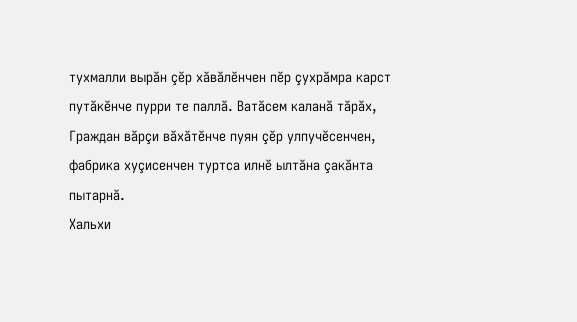тухмалли вырăн çĕр хăвăлĕнчен пĕр çухрăмра карст путăкĕнче пурри те паллă. Ватăсем каланă тăрăх, Граждан вăрçи вăхăтĕнче пуян çĕр улпучĕсенчен, фабрика хуçисенчен туртса илнĕ ылтăна çакăнта пытарнă.
Хальхи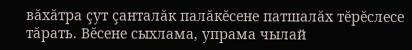вăхăтра çут çанталăк палăкĕсене патшалăх тĕрĕслесе тăрать. Вĕсене сыхлама, упрама чылай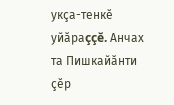укçа-тенкĕ уйăраççĕ. Анчах та Пишкайăнти çĕр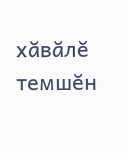хăвăлĕ темшĕн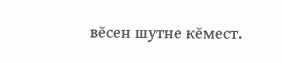вĕсен шутне кĕмест.